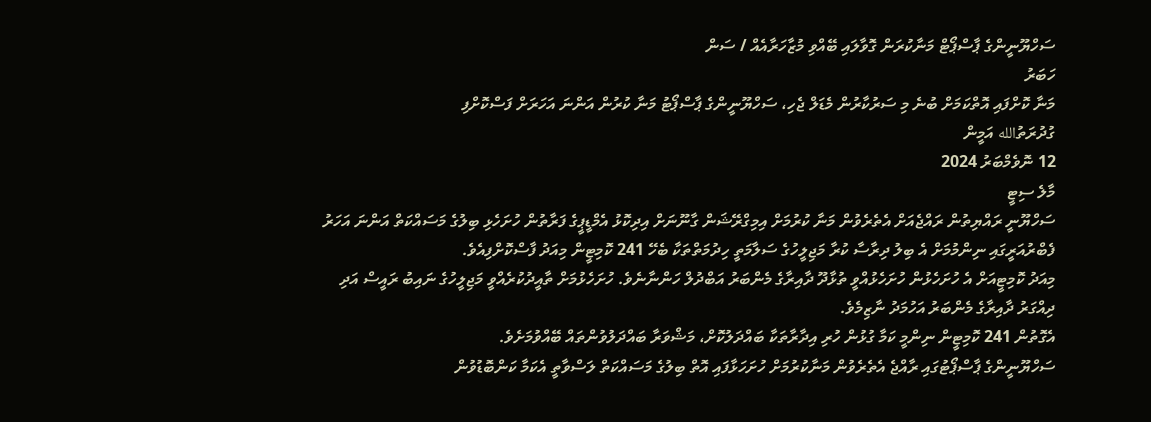ސަހްޔޫނީންގެ ޕާސްޕޯޓް މަނާކުރަން ގޮވާލައި ބޭއްވި މުޒާހަރާއެއް / ސަން
ހަބަރު
މަނާ ކޮށްފައި އޮތްކަމަށް ބުނެ މި ސަރުކާރުން މެޑަލް ޖެހި، ސަހްޔޫނީންގެ ޕާސްޕޯޓު މަނާ ކުރުން އަންނަ އަހަރަށް ފަސްކޮށްފި
ގުދުރަތުالله އަމީން
12 ނޮވެމްބަރު 2024
މާލެ ސިޓީ
ސަހްޔޫނީ ރައްޔިތުން ރައްޖެއަށް އެތެރެވުން މަނާ ކުރުމަށް އިމިގްރޭޝަން ގާނޫނަށް އިދިކޮޅު އެމްޑީޕީގެ ފަރާތުން ހުށަހެޅި ބިލުގެ މަސައްކަތް އަންނަ އަހަރު ފެބްރުއަރީގައި ނިންމުމަށް އެ ބިލު ދިރާސާ ކުރާ މަޖިލީހުގެ ސަލާމަތީ ހިދުމަތްތަކާ ބެހޭ 241 ކޮމިޓީން މިއަދު ފާސްކޮށްފިއެވެ.
މިއަދު ކޮމިޓީއަށް އެ ހުށަހެޅުން ހުށަހެޅުއްވީ ތުޅާދޫ ދާއިރާގެ މެންބަރު އަބްދުލް ހަންނާނެވެ. ހުށަހެޅުމަށް ތާއީދުކުރެއްވީ މަޖިލީހުގެ ނައިބު ރައީސް އަދި ދިއްގަރު ދާއިރާގެ މެންބަރު އަހުމަދު ނާޒިމެވެ.
އެގޮތުން 241 ކޮމިޓީން ނިންމީ ކަމާ ގުޅުން ހުރި އިދާރާތަކާ ބައްދަލުކޮށް، މަޝްވަރާ ބައްދަލުވުންތައް ބޭއްވުމަށެވެ.
ސަހްޔޫނީންގެ ޕާސްޕޯޓުގައި ރާއްޖެ އެތެރެވުން މަނާކުރުމަށް ހުށަހަޅާފައި އޮތް ބިލުގެ މަސައްކަތް ލަސްވާތީ އެކަމާ ކަންބޮޑުވުން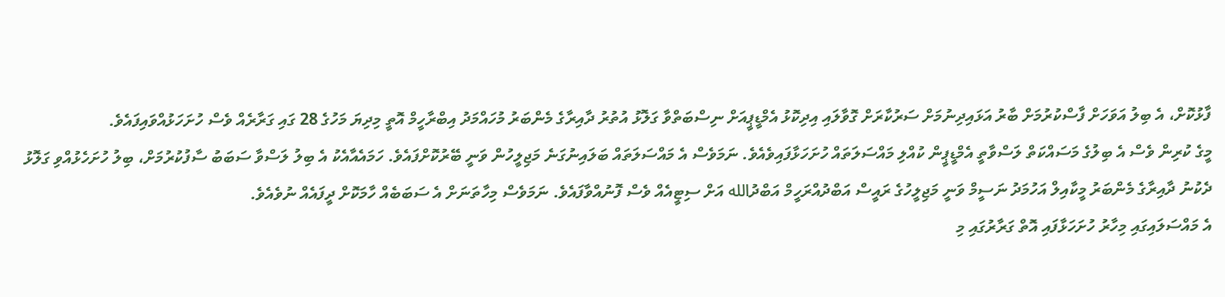ފާޅުކޮށް، އެ ބިލު އަވަހަށް ފާސްކުރުމަށް ބާރު އަޅައިދިނުމަށް ސަރުކާރަށް ގޮވާލައި އިދިކޮޅު އެމްޑީޕީއަށް ނިސްބަތްވާ ގަލޮޅު އުތުރު ދާއިރާގެ މެންބަރު މުހައްމަދު އިބްރާހީމް އޮތީ މިދިޔަ މަހުގެ 28 ގައި ގަރާރެއް ވެސް ހުށަހަޅުއްވައިފައެވެ.
މީގެ ކުރިން ވެސް އެ ބިލުގެ މަސައްކަތް ލަސްވާތީ އެމްޑީޕީން ކުއްލި މައްސަލަތައް ހުށަހަޅާފައިވެއެވެ. ނަމަވެސް އެ މައްސަލަތައް ބަލައިނުގަނެ މަޖިލީހުން ވަނީ ބޭރުކޮށްފައެވެ. ހަމައެއާއެކު އެ ބިލު ލަސްވާ ސަބަބު ސާފުކުރުމަށް، ބިލު ހުށަހެޅުއްވި ގަލޮޅު ދެކުނު ދާއިރާގެ މެންބަރު މީކާއިލް އަހުމަދު ނަސީމް ވަނީ މަޖިލީހުގެ ރައީސް އަބްދުއްރަހީމް އަބްދުالله އަށް ސިޓީއެއް ވެސް ފޮނުއްވާފައެވެ. ނަމަވެސް މިހާތަނަށް އެ ސަބަބެއް ހާމަކޮށް ދީފައެއް ނުވެއެވެ.
އެ މައްސަލައިގައި މިހާރު ހުށަހަޅާފައި އޮތް ގަރާރުގައި މި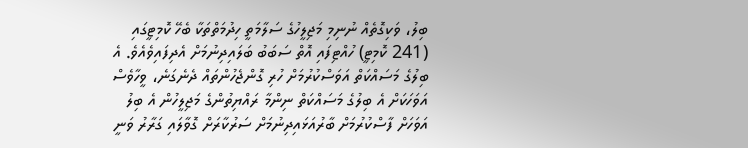ބިލު، ވަކިގޮތެއް ނުނިމި މަޖިލީހުގެ ސަލާމަތީ ހިދުމަތްތަކާ ބެހޭ ކޮމިޓީގައި (241 ކޮމިޓީ) ހުއްޓިފައި އޮތް ސަބަބު ބަލައިދިނުމަށް އެދިފައިވެއެވެ. އެ ބިލުގެ މަސައްކަތް އަވަސްކުރުމަށް ހުރި ގޮންޖެހުންތައް ދެނެގަނެ، ވީހާވެސް އަވަހަކަށް އެ ބިލުގެ މަސައްކަތް ނިންމާ ރައްޔިތުންގެ މަޖިލީހުން އެ ބިލު އަވަހަށް ފާސްކުރުމަށް ބާރުއަޅައިދިނުމަށް ސަރުކާރަށް ގޮވާލައި ގަރާރު ވަނީ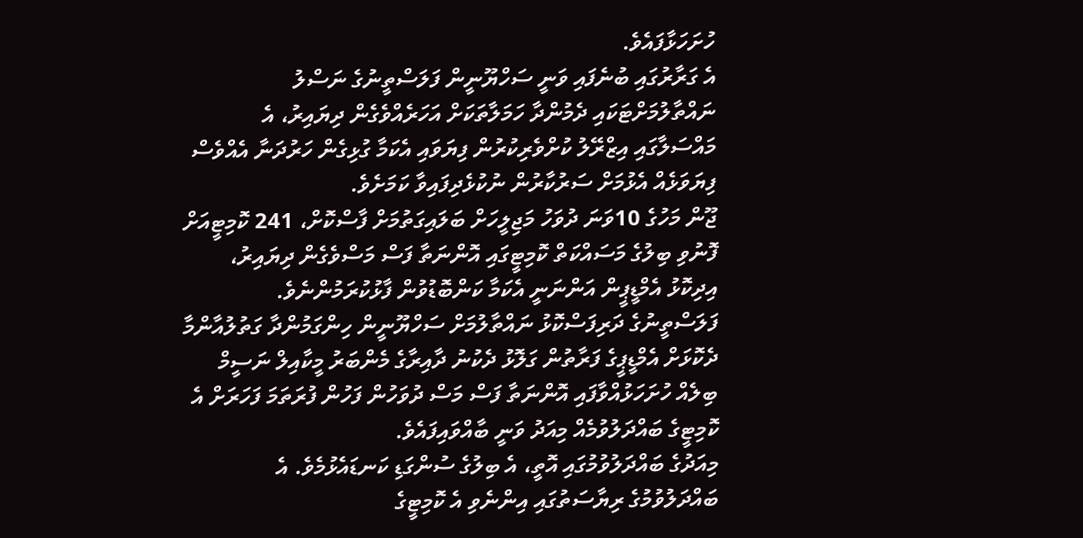ހުށަހަޅާފައެވެ.
އެ ގަރާރުގައި ބުނެފައި ވަނީ ސަހްޔޫނީން ފަލަސްތީނުގެ ނަސްލު ނައްތާލުމަށްޓަކައި ދެމުންދާ ހަމަލާތަކަށް އަހަރެއްވެގެން ދިޔައިރު، އެ މައްސަލާގައި އިޒްރޭލު ކުށްވެރިކުރުން ފިޔަވައި އެކަމާ ގުޅިގެން ހަރުދަނާ އެއްވެސް ފިޔަވަޅެއް އެޅުމަށް ސަރުކާރުން ނުކުޅެދިފައިވާ ކަމަށެވެ.
ޖޫން މަހުގެ 10ވަނަ ދުވަހު މަޖިލީހަށް ބަލައިގަތުމަށް ފާސްކޮށް، 241 ކޮމިޓީއަށް ފޮނުވި ބިލުގެ މަސައްކަތް ކޮމިޓީގައި އޮންނަތާ ފަސް މަސްވެގެން ދިޔައިރު، އިދިކޮޅު އެމްޑީޕީން އަންނަނީ އެކަމާ ކަންބޮޑުވުން ފާޅުކުރަމުންނެވެ.
ފަލަސްތީނުގެ ދަރިފަސްކޮޅު ނައްތާލުމަށް ސަހްޔޫނީން ހިންގަމުންދާ ގަތުލުއާންމާ ދެކޮޅަށް އެމްޑީޕީގެ ފަރާތުން ގަލޮޅު ދެކުނު ދާއިރާގެ މެންބަރު މީކާއިލް ނަސީމް ބިލެއް ހުށަހަޅުއްވާފައި އޮންނަތާ ފަސް މަސް ދުވަހުން ފަހުން ފުރަތަމަ ފަހަރަށް އެ ކޮމިޓީގެ ބައްދަލުވުމެއް މިއަދު ވަނީ ބާއްވައިފައެވެ.
މިއަދުގެ ބައްދަލުވުމުގައި އޮތީ، އެ ބިލުގެ ސުންގަޑި ކަނޑައެޅުމެވެ. އެ ބައްދަލުވުމުގެ ރިޔާސަތުގައި އިންނެވި އެ ކޮމިޓީގެ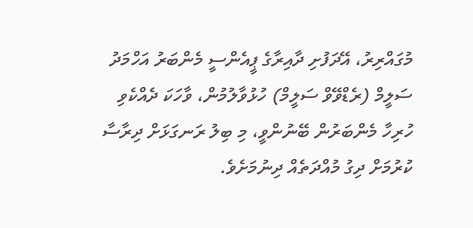މުގައްރިރު، އޭދަފުށި ދާއިރާގެ ޕީއެންސީ މެންބަރު އަހްމަދު ސަލީމް (ރެޑްވޭވް ސަލީމް) ހުޅުވާލުމުން، ވާހަކަ ދެއްކެވި ހުރިހާ މެންބަރުން ބޭނުންވީ، މި ބިލު ރަނގަޅަށް ދިރާސާ ކުރުމަށް ދިގު މުއްދަތެއް ދިނުމަށެވެ.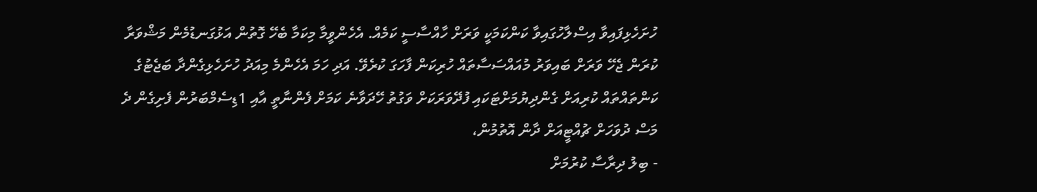ހުށަހެޅިފައިވާ އިސްލާހުގައިވާ ކަންކަމަކީ ވަރަށް ހާއްސާސީ ކަމެއް. އެހެންވީމާ މިކަމާ ބެހޭ ގޮތުން އަޅުގަނޑުމެން މަޝްވަރާ ކުރަން ޖެހޭ ވަރަށް ބައިވަރު މުއައްސަސާތައް ހުރިކަން ފާހަގަ ކުރެވޭ. އަދި ހަމަ އެހެންމެ މިއަދު ހުށަހެޅިގެންދާ ބަޖެޓުގެ ކަންތައްތައް ކުރިއަށް ގެންދިޔުމަށްޓަކައި ފުދޭވަރަކަށް ވަގުތު ހޭދަވާނެ ކަމަށް ފެންނާތީ އާއި 1ޑިސެމްބަރުން ފެށިގެން ދެ މަސް ދުވަހަށް ޗުއްޓީއަށް ދާން އޮތުމުން،
- ބިލު ދިރާސާ ކުރުމަށް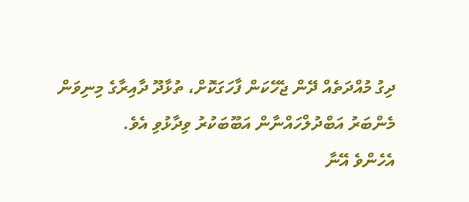ދިގު މުއްދަތެއް ދޭން ޖެހޭކަން ފާހަގަކޮށް، ތުޅާދޫ ދާއިރާގެ މިނިވަން މެންބަރު އަބްދުލްހައްނާން އަބޫބަކުރު ވިދާޅުވި އެވެ.
އެހެންވެ އޭނާ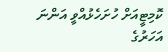ކޮމިޓީއަށް ހުށަހެޅުއްވީ އަންނަ އަހަރުގެ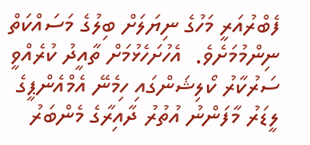ފެބްރުއަރީ މަހުގެ ނިޔަލަށް ބިލުގެ މަސައްކަތް ނިންމުމަށެވެ.  އެހުށަހެޅުމަށް ތާއީދު ކުރެއްވީ ސަރުކާރު ކޯލިޝަންގައި ހިމެނޭ އެމްއެންޕީގެ ލީޑަރު މާފަންނު އުތުރު ދާއިރާގެ މެންބަރު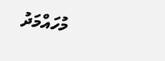މުހައްމަދު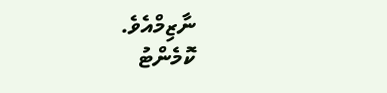ނާޒިމްއެވެ.
ކޮމެންޓު